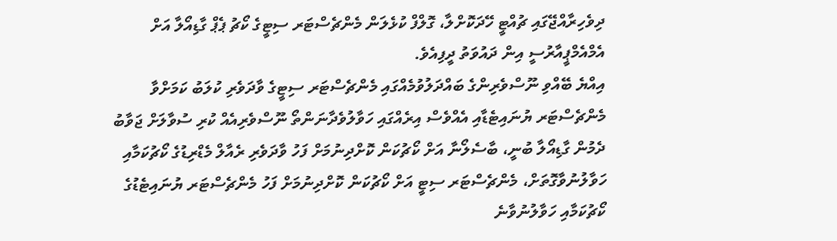ދިވެހިރާއްޖޭގައި ޗުއްޓީ ހޭދަކޮށްލާ، ގޮލްފް ކުޅެލަން މެންޗެސްޓަރ ސިޓީގެ ކޯޗު ޕެޕް ގާޑިއޯލާ އަށް އެމްއެމްޕީއާރުސީ އިން ދައުވަތު ދީފިއެވެ.
އިއްޔެ ބޭއްވި ނޫސްވެރިންގެ ބައްދަލުވުމެއްގައި މެންޗެސްޓަރ ސިޓީގެ ވާދަވެރި ކުލަބު ކަމަށްވާ މެންޗެސްޓަރ ޔުނައިޓެޑާއި އެއްވެސް އިރެއްގައި ހަވާލުވެދާނަންތޯ ނޫސްވެރިއެއް ކުރި ސުވާލަށް ޖަވާބު ދެމުން ގާޑިއޯލާ ބުނީ، ބާސެލޯނާ އަށް ކޯޗުކަން ކޮށްދިނުމަށް ފަހު ވާދަވެރި ރެއާލް މެޑްރިޑުގެ ކޯޗުކަމާއި ހަވާލުނުވާގޮތަށް، މެންޗެސްޓަރ ސިޓީ އަށް ކޯޗުކަން ކޮށްދިނުމަށް ފަހު މެންޗެސްޓަރ ޔުނައިޓެޑުގެ ކޯޗުކަމާއި ހަވާލުނުވާނެ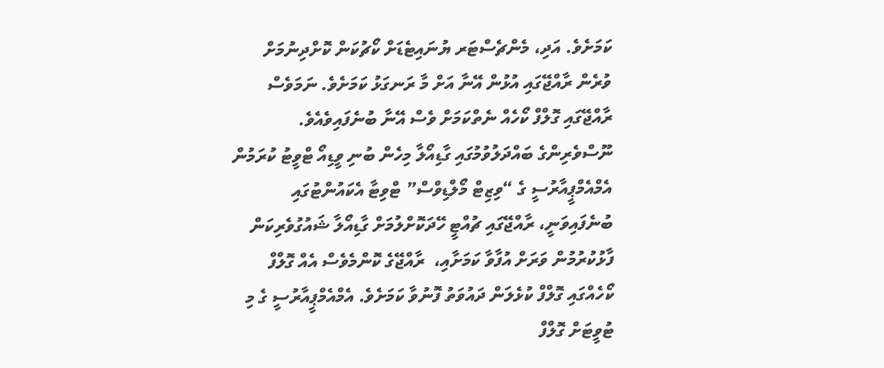ކަމަށެވެ. އަދި، މެންޗެސްޓަރ ޔުނައިޓެޑަށް ކޯޗުކަން ކޮށްދިނުމަށް ވުރެން ރާއްޖޭގައި އުޅުން އޭނާ އަށް މާ ރަނގަޅު ކަމަށެވެ. ނަމަވެސް ރާއްޖޭގައި ގޮލްފް ކޯހެއް ނެތްކަމަށް ވެސް އޭނާ ބުނެފައިވެއެވެ.
ނޫސްވެރިންގެ ބައްދަލުވުމުގައި ގާޑިއޯލާ މިހެން ބުނި ވީޑިއޯ ޓްވީޓު ކުރަމުން އެމްއެމްޕީއާރުސީ ގެ “ވިޒިޓް މޯލްޑިވްސް” ޓްވިޓާ އެކައުންޓުގައި ބުނެފައިވަނީ، ރާއްޖޭގައި ޗުއްޓީ ހޭދަކޮށްލުމަށް ގާޑިއޯލާ ޝައުގުވެރިކަން ފާޅުކުރުމުން ވަރަށް އުފާވާ ކަމަށާއި،  ރާއްޖޭގެ ކޮންމެވެސް އެއް ގޮލްފް ކޯހެއްގައި ގޮލްފް ކުޅެލަން ދައުވަތު ފޮނުވާ ކަމަށެވެ. އެމްއެމްޕީއާރުސީ ގެ މި ޓުވީޓަށް ގޮލްފް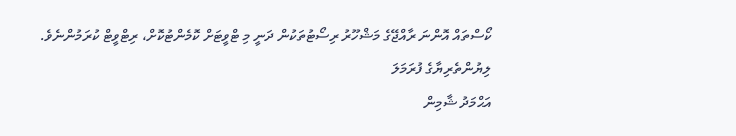ކޯސްތައް އޮންނަ ރާއްޖޭގެ މަޝްހޫރު ރިސޯޓުތަކުން ދަނީ މި ޓްވީޓަށް ކޮމެންޓުކޮށް، ރިޓްވީޓް ކުރަމުންނެވެ.
ލިޔުންތެރިޔާގެ ފުރަމަލަ
އަޙްމަދު ޝާމިން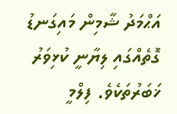އަޙްމަދު ޝާމިން މައިގަނޑު ގޮތެއްގައި ލިޔާނީ ކުޅިވަރު ޚަބަރުތަކެވެ. ފިލްމީ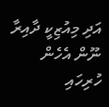އަދި މިއުޒިކީ ދާއިރާ ނޫން އެހެން ހުރިހައި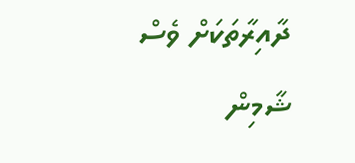ދާއިރާތަކަށް ވެސް ޝާމިން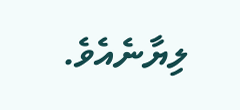ލިޔާނެއެވެ.